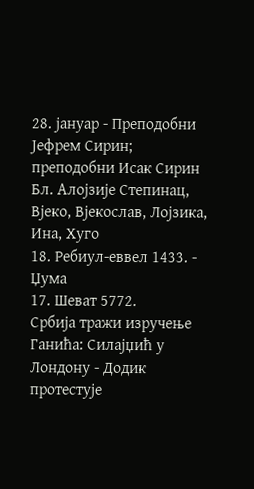28. јануар - Преподобни Јефрем Сирин; преподобни Исак Сирин
Бл. Алојзије Степинац, Вјеко, Вјекослав, Лојзика, Ина, Хуго
18. Ребиул-еввел 1433. - Џума
17. Шеват 5772.
Србија тражи изручење Ганића: Силајџић у Лондону - Додик протестује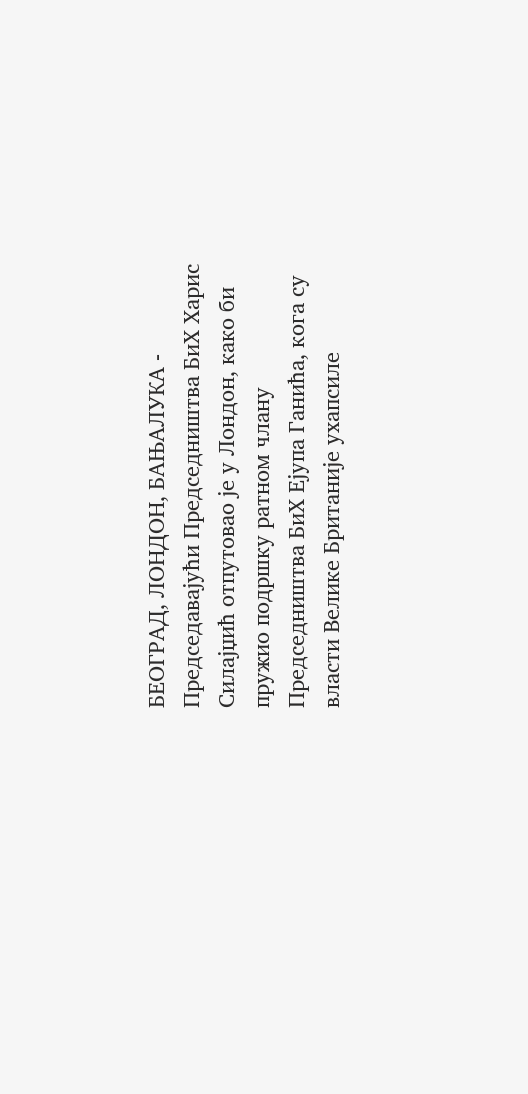БЕОГРАД, ЛОНДОН, БАЊАЛУКА -
Председавајући Председништва БиХ Харис Силајџић отпутовао је у Лондон, како би пружио подршку ратном члану Председништва БиХ Ејупа Ганића, кога су власти Велике Британије ухапсиле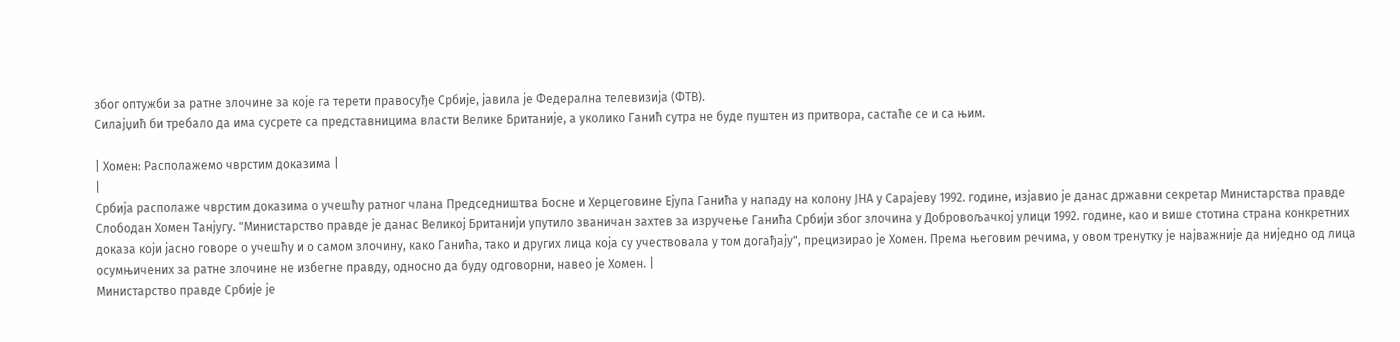због оптужби за ратне злочине за које га терети правосуђе Србије, јавила је Федерална телевизија (ФТВ).
Силајџић би требало да има сусрете са представницима власти Велике Британије, а уколико Ганић сутра не буде пуштен из притвора, састаће се и са њим.

| Хомен: Располажемо чврстим доказима |
|
Србија располаже чврстим доказима о учешћу ратног члана Председништва Босне и Херцеговине Ејупа Ганића у нападу на колону ЈНА у Сарајеву 1992. године, изјавио је данас државни секретар Министарства правде Слободан Хомен Танјугу. "Министарство правде је данас Великој Британији упутило званичан захтев за изручење Ганића Србији због злочина у Добровољачкој улици 1992. године, као и више стотина страна конкретних доказа који јасно говоре о учешћу и о самом злочину, како Ганића, тако и других лица која су учествовала у том догађају", прецизирао је Хомен. Према његовим речима, у овом тренутку је најважније да ниједно од лица осумњичених за ратне злочине не избегне правду, односно да буду одговорни, навео је Хомен. |
Министарство правде Србије је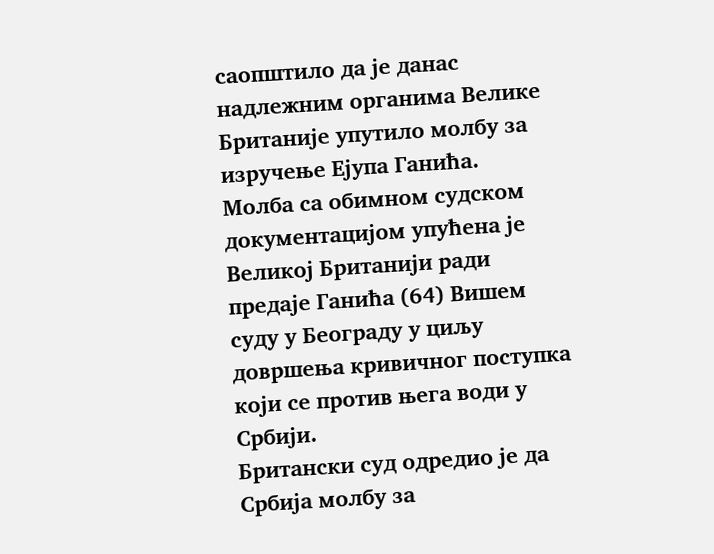саопштило да је данас надлежним органима Велике Британије упутило молбу за изручење Ејупа Ганића.
Молба са обимном судском документацијом упућена је Великој Британији ради предаје Ганића (64) Вишем суду у Београду у циљу довршења кривичног поступка који се против њега води у Србији.
Британски суд одредио је да Србија молбу за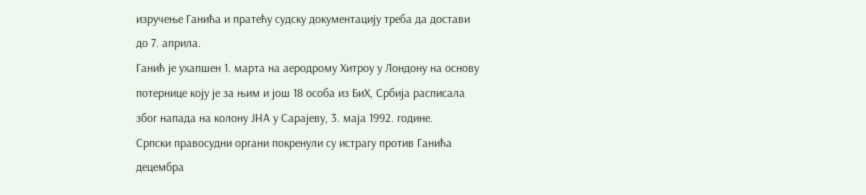изручење Ганића и пратећу судску документацију треба да достави до 7. априла.
Ганић је ухапшен 1. марта на аеродрому Хитроу у Лондону на основу потернице коју је за њим и још 18 особа из БиХ, Србија расписала због напада на колону ЈНА у Сарајеву, 3. маја 1992. године.
Српски правосудни органи покренули су истрагу против Ганића децембра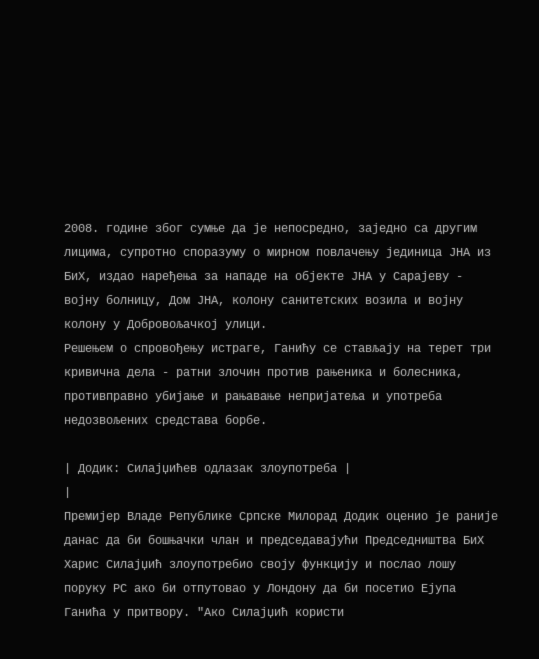2008. године због сумње да је непосредно, заједно са другим лицима, супротно споразуму о мирном повлачењу јединица ЈНА из БиХ, издао наређења за нападе на објекте ЈНА у Сарајеву - војну болницу, Дом ЈНА, колону санитетских возила и војну колону у Добровољачкој улици.
Решењем о спровођењу истраге, Ганићу се стављају на терет три кривична дела - ратни злочин против рањеника и болесника, противправно убијање и рањавање непријатеља и употреба недозвољених средстава борбе.

| Додик: Силајџићев одлазак злоупотреба |
|
Премијер Владе Републике Српске Милорад Додик оценио је раније данас да би бошњачки члан и председавајући Председништва БиХ Харис Силајџић злоупотребио своју функцију и послао лошу поруку РС ако би отпутовао у Лондону да би посетио Ејупа Ганића у притвору. "Ако Силајџић користи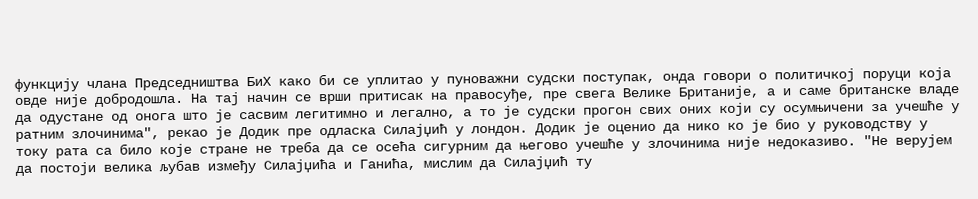функцију члана Председништва БиХ како би се уплитао у пуноважни судски поступак, онда говори о политичкој поруци која овде није добродошла. На тај начин се врши притисак на правосуђе, пре свега Велике Британије, а и саме британске владе да одустане од онога што је сасвим легитимно и легално, а то је судски прогон свих оних који су осумњичени за учешће у ратним злочинима", рекао је Додик пре одласка Силајџић у лондон. Додик је оценио да нико ко је био у руководству у току рата са било које стране не треба да се осећа сигурним да његово учешће у злочинима није недоказиво. "Не верујем да постоји велика љубав између Силајџића и Ганића, мислим да Силајџић ту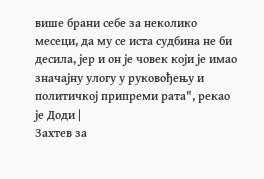више брани себе за неколико месеци, да му се иста судбина не би десила, јер и он је човек који је имао значајну улогу у руковођењу и политичкој припреми рата", рекао је Доди |
Захтев за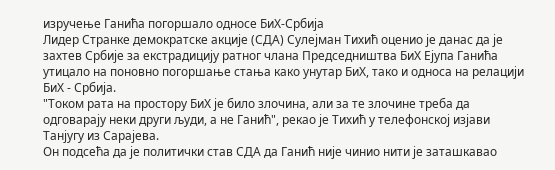изручење Ганића погоршало односе БиХ-Србија
Лидер Странке демократске акције (СДА) Сулејман Тихић оценио је данас да је захтев Србије за екстрадицију ратног члана Председништва БиХ Ејупа Ганића утицало на поновно погоршање стања како унутар БиХ, тако и односа на релацији БиХ - Србија.
"Током рата на простору БиХ је било злочина, али за те злочине треба да одговарају неки други људи, а не Ганић", рекао је Тихић у телефонској изјави Танјугу из Сарајева.
Он подсећа да је политички став СДА да Ганић није чинио нити је заташкавао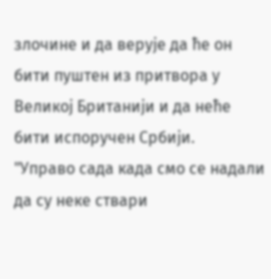злочине и да верује да ће он бити пуштен из притвора у Великој Британији и да неће бити испоручен Србији.
"Управо сада када смо се надали да су неке ствари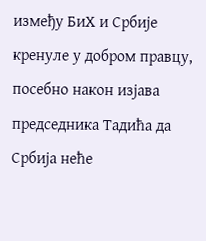између БиХ и Србије кренуле у добром правцу, посебно након изјава председника Тадића да Србија неће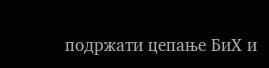подржати цепање БиХ и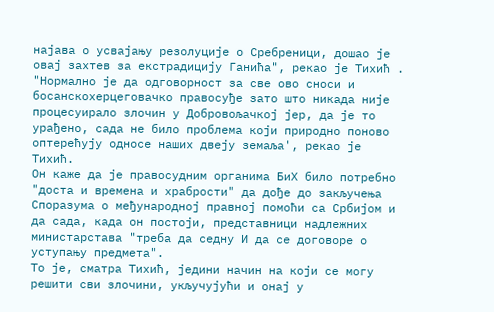најава о усвајању резолуције о Сребреници, дошао је овај захтев за екстрадицију Ганића", рекао је Тихић .
"Нормално је да одговорност за све ово сноси и босанскохерцеговачко правосуђе зато што никада није процесуирало злочин у Добровољачкој јер, да је то урађено, сада не било проблема који природно поново оптерећују односе наших двеју земаља', рекао је Тихић.
Он каже да је правосудним органима БиХ било потребно "доста и времена и храбрости" да дође до закључења Споразума о међународној правној помоћи са Србијом и да сада, када он постоји, представници надлежних министарстава "треба да седну И да се договоре о уступању предмета".
То је, сматра Тихић, једини начин на који се могу решити сви злочини, укључујући и онај у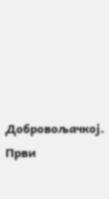Добровољачкој.
Први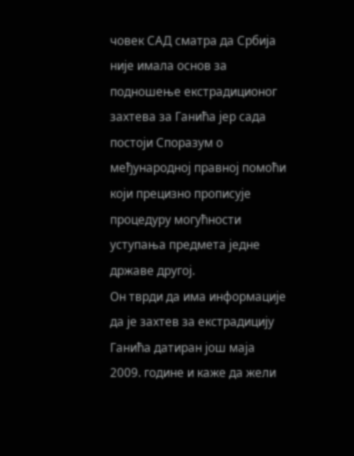човек САД сматра да Србија није имала основ за подношење екстрадиционог захтева за Ганића јер сада постоји Споразум о међународној правној помоћи који прецизно прописује процедуру могућности уступања предмета једне државе другој.
Он тврди да има информације да је захтев за екстрадицију Ганића датиран још маја 2009. године и каже да жели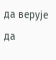да верује да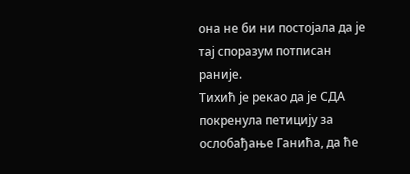она не би ни постојала да је тај споразум потписан раније.
Тихић је рекао да је СДА покренула петицију за ослобађање Ганића, да ће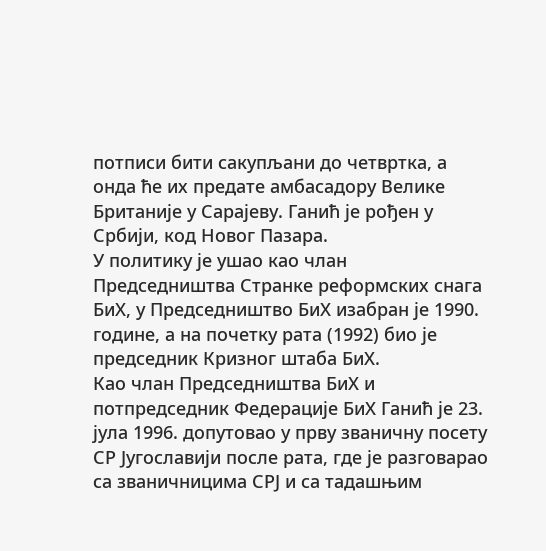потписи бити сакупљани до четвртка, а онда ће их предате амбасадору Велике Британије у Сарајеву. Ганић је рођен у Србији, код Новог Пазара.
У политику је ушао као члан Председништва Странке реформских снага БиХ, у Председништво БиХ изабран је 1990. године, а на почетку рата (1992) био је председник Кризног штаба БиХ.
Као члан Председништва БиХ и потпредседник Федерације БиХ Ганић је 23. јула 1996. допутовао у прву званичну посету СР Југославији после рата, где је разговарао са званичницима СРЈ и са тадашњим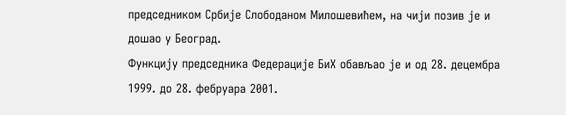председником Србије Слободаном Милошевићем, на чији позив је и дошао у Београд.
Функцију председника Федерације БиХ обављао је и од 28. децембра 1999. до 28. фебруара 2001.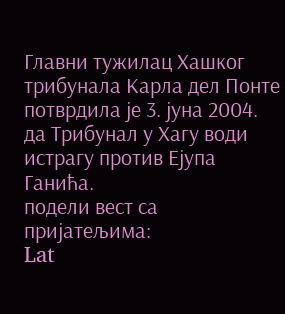Главни тужилац Хашког трибунала Карла дел Понте потврдила је 3. јуна 2004. да Трибунал у Хагу води истрагу против Ејупа Ганића.
подели вест са пријатељима:
Lat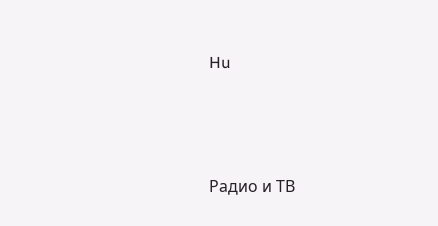Hu





Радио и ТВ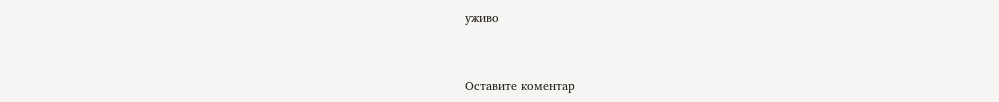уживо


Оставите коментар